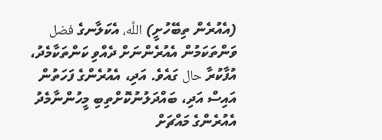(އެއުރެން ތިބޭހުށީ) اللَّه، އެކަލާނގެ فضل ވަންތަކަމުން އެއުރެންނަށް ދެއްވި ކަންތަކާމެދު، އުފާކުރާ حال ގައެވެ. އަދި، އެއުރެންގެ ފަހަތުން އައިސް އަދި، ބައްދަލުނުކޮށްތިބި މީހުންނާމެދު އެއުރެންގެ މައްޗަށް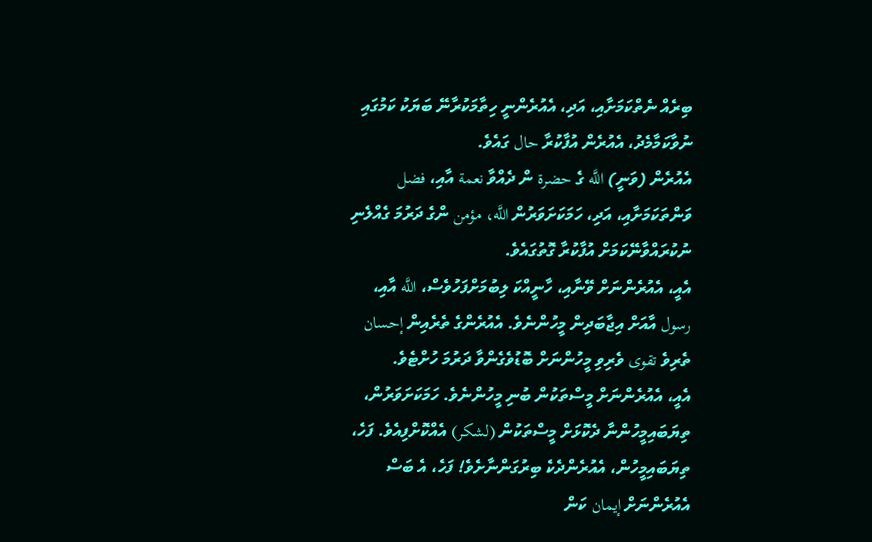ބިރެއް ނެތްކަމަށާއި، އަދި، އެއުރެންނީ ހިތާމަކުރާނޭ ބަޔަކު ކަމުގައި ނުވާކަމާމެދު، އެއުރެން އުފާކުރާ حال ގައެވެ.
އެއުރެން (ވަނީ) اللَّه ގެ حضرة ން ދެއްވާ نعمة އާއި، فضل ވަންތަކަމަށާއި، އަދި، ހަމަކަށަވަރުން اللَّه، مؤمن ންގެ ދަރުމަ ގެއްލެނި ނުކުރައްވާނޭކަމަށް އުފާކުރާ ގޮތުގައެވެ.
އެއީ، އެއުރެންނަށް ވޭނާއި، ހާނީއްކަ ލިބުމަށްފަހުވެސް، اللَّه އާއި، رسول އާއަށް އިޖާބަދިން މީހުންނެވެ. އެއުރެންގެ ތެރެއިން إحسان ތެރިވެ تقوى ވެރިވި މީހުންނަށް ބޮޑުވެގެންވާ ދަރުމަ ހުށްޓެވެ.
އެއީ، އެއުރެންނަށް މީސްތަކުން ބުނި މީހުންނެވެ. ހަމަކަށަވަރުން، ތިޔަބައިމީހުންނާ ދެކޮޅަށް މީސްތަކުން (لشكر) އެއްކޮށްފިއެވެ. ފަހެ، ތިޔަބައިމީހުން، އެއުރެންދެކެ ބިރުގަންނާށެވެ! ފަހެ، އެ ބަސް އެއުރެންނަށް إيمان ކަން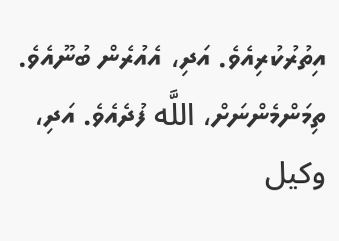އިތުރުކުރިއެވެ. އަދި، އެއުރެން ބުނޫއެވެ. ތިމަންމެންނަށް، اللَّه ފުދެއެވެ. އަދި، وكيل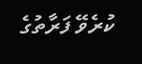ކުރެވޭ ފަރާތުގެ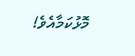މޮޅުކަމާއެވެ!